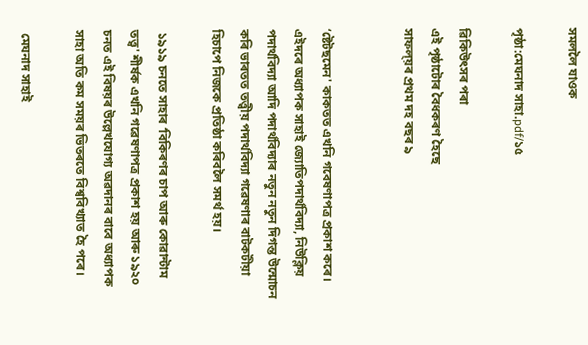সমললৈ যাওক

পৃষ্ঠা:মেঘনাদ সাহা.pdf/১৫

ৱিকিউৎসৰ পৰা
এই পৃষ্ঠাটোৰ বৈধকৰণ হৈছে
সাফল্য়ৰ প্ৰথম দহ বছৰ ৯


‘ষ্টেটছমেন' কাকতত এখনি গবেষণাপত্র প্রকাশ কৰে। এইদৰে অধ্যাপক সাহাই জ্যোতিপদার্থবিদ্যা, নিউক্লিয় পদার্থবিদ্যা আদি পদার্থবিদ্যাৰ নতুন নতুন দিগন্ত উন্মোচন কৰি ভাৰতত তত্ত্বীয় পদার্থবিদ্যা গৱেষণাৰ বাটকটীয়া হিচাপে নিজকে প্রতিষ্ঠা কৰিবলৈ সমর্থ হয়।

 ১৯১৯ চনতে সাহাৰ ‘বিকিৰণৰ চাপ আৰু কোৱান্টাম তত্ত্ব' শীর্ষক এখনি গৱেষণাপত্র প্রকাশ হয় আৰু ১৯২০ চনত এই বিষয়ৰ উল্লেখযোগ্য অৱদানৰ বাবে অধ্যাপক সাহা অতি কম সময়ৰ ভিতৰতে বিশ্ববিখ্যাত হৈ পৰে।

 মেঘনাদ সাহাই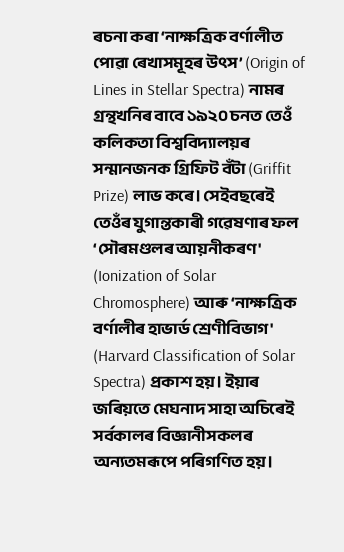ৰচনা কৰা ‘নাক্ষত্ৰিক বৰ্ণালীত পোৱা ৰেখাসমূহৰ উৎস’ (Origin of Lines in Stellar Spectra) নামৰ গ্ৰন্থখনিৰ বাবে ১৯২০ চনত তেওঁ কলিকতা বিশ্ববিদ্যালয়ৰ সন্মানজনক গ্রিফিট বঁটা (Griffit Prize) লাভ কৰে। সেইবছৰেই তেওঁৰ যুগান্তকাৰী গৱেষণাৰ ফল ‘সৌৰমণ্ডলৰ আয়নীকৰণ' (Ionization of Solar Chromosphere) আৰু ‘নাক্ষত্রিক বর্ণালীৰ হাভার্ড শ্রেণীবিভাগ' (Harvard Classification of Solar Spectra) প্রকাশ হয়। ইয়াৰ জৰিয়তে মেঘনাদ সাহা অচিৰেই সৰ্বকালৰ বিজ্ঞানীসকলৰ অন্যতমৰূপে পৰিগণিত হয়।